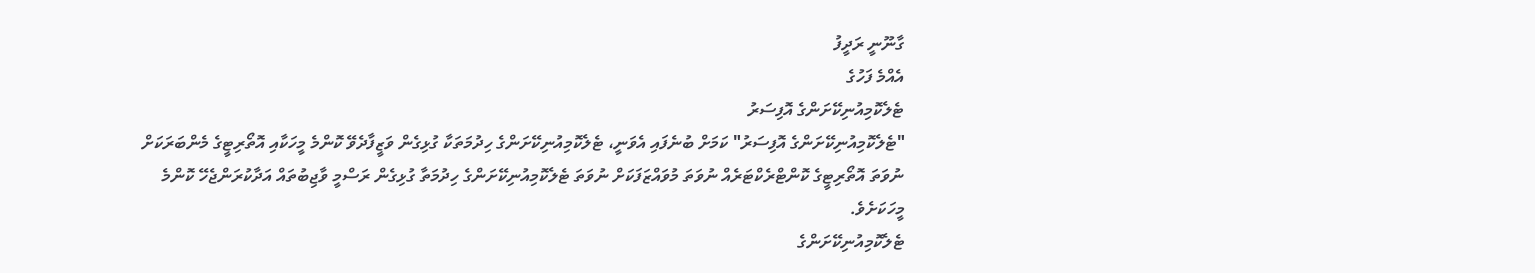ގާނޫނީ ރަދީފު
އެއްމެ ފަހުގެ
ޓެލެކޮމިއުނިކޭށަންގެ އޮފިސަރު
"ޓެލެކޮމިއުނިކޭށަންގެ އޮފިސަރު" ކަމަށް ބުނެފައި އެވަނީ، ޓެލެކޮމިއުނިކޭށަންގެ ހިދުމަތަކާ ގުޅިގެން ވަޒީފާދެވޭ ކޮންމެ މީހަކާއި އޮތޯރިޓީގެ މެންބަރަކަށް ނުވަތަ އޮތޯރިޓީގެ ކޮންޓްރެކްޓަރެއް ނުވަތަ މުވައްޒަފަކަށް ނުވަތަ ޓެލެކޮމިއުނިކޭށަންގެ ހިދުމަތާ ގުޅިގެން ރަސްމީ ވާޖިބުތައް އަދާކުރަންޖެހޭ ކޮންމެ މީހަކަށެވެ.
ޓެލެކޮމިއުނިކޭށަންގެ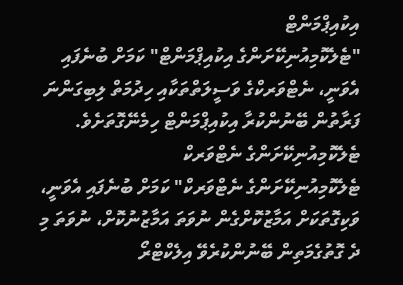އިކުއިޕްމަންޓް
"ޓެލެކޮމިއުނިކޭށަންގެ އިކުއިޕްމަންޓް" ކަމަށް ބުނެފައި އެވަނީ، ނެޓްވަރކްގެ ވަސީލަތްތަކާއި ހިދުމަތް ލިބިގަންނަ ފަރާތުން ބޭނުންކުރާ އިކުއިޕްމަންޓް ހިމެނޭގޮތަށެވެ.
ޓެލެކޮމިއުނިކޭށަންގެ ނެޓްވަރކް
ޓެލެކޮމިއުނިކޭށަންގެ ނެޓްވަރކް" ކަމަށް ބުނެފައި އެވަނީ، ވަކިގޮތަކަށް އަމާޒުކޮށްގެން ނުވަތަ އަމާޒުނުކޮށް، ނުވަތަ މި ދެ ގޮތުގެމަތިން ބޭނުންކުރެވޭ އިލެކްޓްރޯ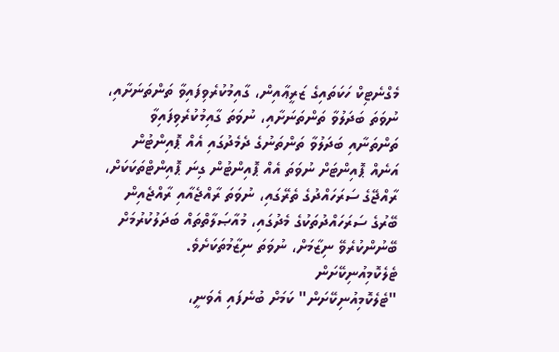މެގްނެޓިކް ހަކަތައިގެ ޒަރީޢާއިން، ގާއިމުކުރެވިފައިވާ ތަންތަނަށާއި، ނުވަތަ ބަދަލުވާ ތަންތަނަށާއި، ނުވަތަ ގާއިމުކުރެވިފައިވާ ތަންތަނާއި ބަދަލުވާ ތަންތަނުގެ ދެމެދުގައި އެއް ޕޮއިންޓުން އަނެއް ޕޮއިންޓަށް ނުވަތަ އެއް ޕޮއިންޓުން ގިނަ ޕޮއިންޓްތަކަކަށް، ރާއްޖޭގެ ސަރަހައްދުގެ ތެރޭގައި، ނުވަތަ ރާއްޖެއާއި ރާއްޖެއިން ބޭރުގެ ސަރަހައްދުތަކުގެ މެދުގައި، މުއާޞަލާތްތައް ބަދަލުކުރުމަށް ބޭނުންކުރެވޭ ނިޒާމަށް، ނުވަތަ ނިޒާމުތަކަށެވެ.
ޓެލެކޮމިއުނިކޭށަން
"ޓެލެކޮމިއުނިކޭށަން" ކަމަށް ބުނެފައި އެވަނީ،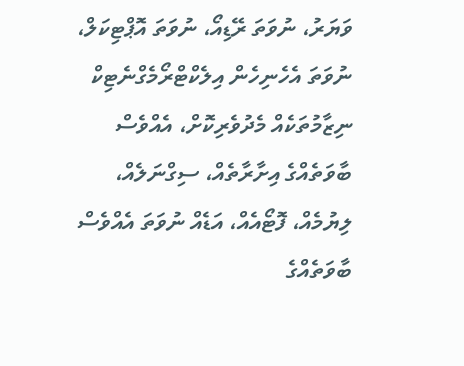ވަޔަރު، ނުވަތަ ރޭޑިއޯ، ނުވަތަ އޮޕްޓިކަލް، ނުވަތަ އެހެނިހެން އިލެކްޓްރޯމެގްނެޓިކް ނިޒާމުތަކެއް މެދުވެރިކޮށް، އެއްވެސް ބާވަތެއްގެ އިށާރާތެއް، ސިގްނަލެއް، ލިޔުމެއް، ފޮޓޯއެއް، އަޑެއް ނުވަތަ އެއްވެސް ބާވަތެއްގެ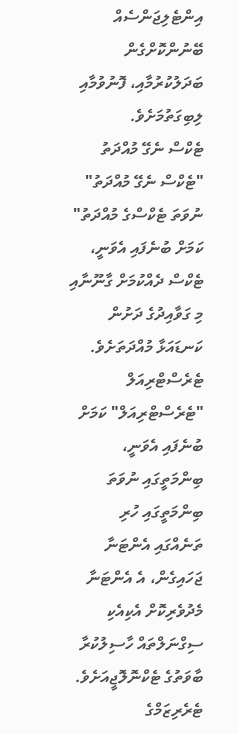އިންޓެލިޖަންސެއް ބޭނުންކޮށްގެން ބަދަލުކުރުމާއި، ފޮނުވުމާއި ލިބިގަތުމަށެވެ.
ޓެކްސް ނެގޭ މުއްދަތު
"ޓެކްސް ނެގޭ މުއްދަތު" ނުވަތަ ޓެކްސްގެ މުއްދަތު" ކަމަށް ބުނެފައި އެވަނީ، ޓެކްސް ދެއްކުމަށް ގާނޫނާއި މި ގަވާއިދުގެ ދަށުން ކަނޑައަޅާ މުއްދަތަށެވެ.
ޓެރެސްޓްރިއަލް
"ޓެރެސްޓްރިއަލް" ކަމަށް ބުނެފައި އެވަނީ، ބިންމަތީގައި ނުވަތަ ބިންމަތީގައި ހުރި ތަނެއްގައި އެންޓަނާ ޖަހައިގެން، އެ އެންޓަނާ މެދުވެރިކޮށް އެކިއެކި ސިގްނަލްތައް ހާސިލުކުރާ ބާވަތުގެ ޓެކްނޮލޮޖީއަށެވެ.
ޓެރެރިޒަމްގެ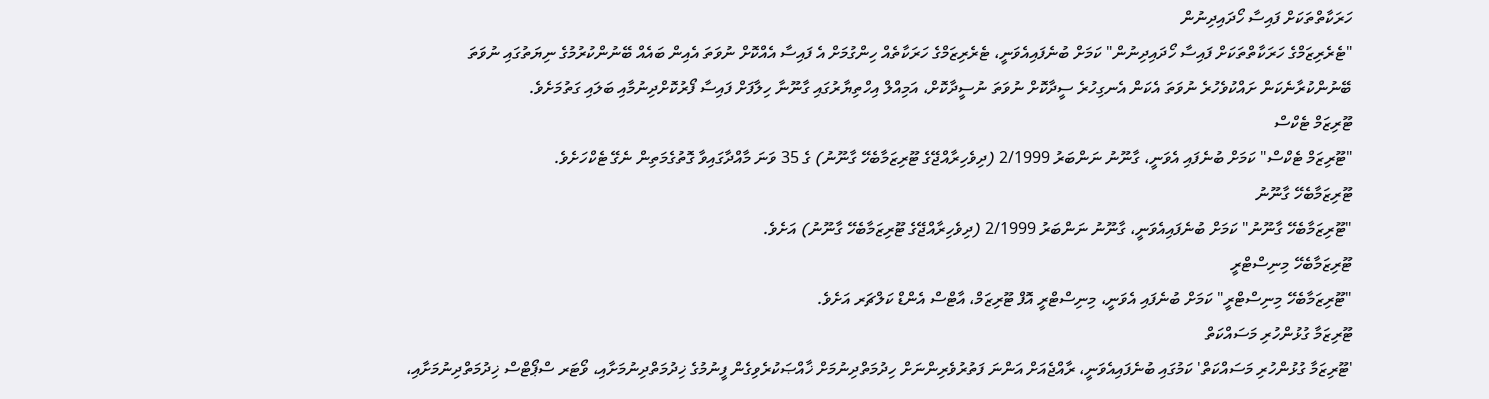ހަރަކާތްތަކަށް ފައިސާ ހޯދައިދިނުން
"ޓެރެރިޒަމްގެ ހަރަކާތްތަކަށް ފައިސާ ހޯދައިދިނުން" ކަމަށް ބުނެފައިއެވަނީ، ޓެރެރިޒަމްގެ ހަރަކާތެއް ހިންގުމަށް އެ ފައިސާ އެއްކޮށް ނުވަތަ އެއިން ބައެއް ބޭނުންކުރުމުގެ ނިޔަތުގައި ނުވަތަ ބޭނުންކުރާނެކަން ށައްކުވެހުރެ ނުވަތަ އެކަން އެނގިހުރެ ސީދާކޮށް ނުވަތަ ނުސީދާކޮށް، އަމިއްލް އިހްތިޔާރުގައި ގާނޫނާ ހިލާފަށް ފައިސާ ފޯރުކޮށްދިނުމާއި ބަލައި ގަތުމަށެވެ.
ޓޫރިޒަމް ޓެކްސް
"ޓޫރިޒަމް ޓެކްސް" ކަމަށް ބުނެފައި އެވަނީ، ގާނޫނު ނަންބަރު 2/1999 (ދިވެހިރާއްޖޭގެ ޓޫރިޒަމާބެހޭ ގާނޫނު) ގެ 35 ވަނަ މާއްދާގައިވާ ގޮތުގެމަތިން ނެގޭ ޓެކްހަށެވެ.
ޓޫރިޒަމާބެހޭ ގާނޫނު
"ޓޫރިޒަމާބެހޭ ގާނޫނު" ކަމަށް ބުނެފައިއެވަނީ، ގާނޫނު ނަންބަރު 2/1999 (ދިވެހިރާއްޖޭގެ ޓޫރިޒަމާބެހޭ ގާނޫނު) އަށެވެ.
ޓޫރިޒަމާބެހޭ މިނިސްޓްރީ
"ޓޫރިޒަމާބެހޭ މިނިސްޓްރީ" ކަމަށް ބުނެފައި އެވަނީ، މިނިސްޓްރީ އޮފް ޓޫރިޒަމް، އާޓްސް އެންޑް ކަލްޗަރ އަށެވެ.
ޓޫރިޒަމާ ގުޅުންހުރި މަސައްކަތް
'ޓޫރިޒަމާ ގުޅުންހުރި މަސައްކަތް' ކަމުގައި ބުނެފައިއެވަނީ، ރާއްޖެއަށް އަންނަ ފަތުރުވެރިންނަށް ހިދުމަތްދިނުމަށް ޚާއްޞަކުރެވިގެން ފީނުމުގެ ޚިދުމަތްދިނުމަށާއި، ވޯޓަރ ސްޕޯޓްސް ޚިދުމަތްދިނުމަށާއި،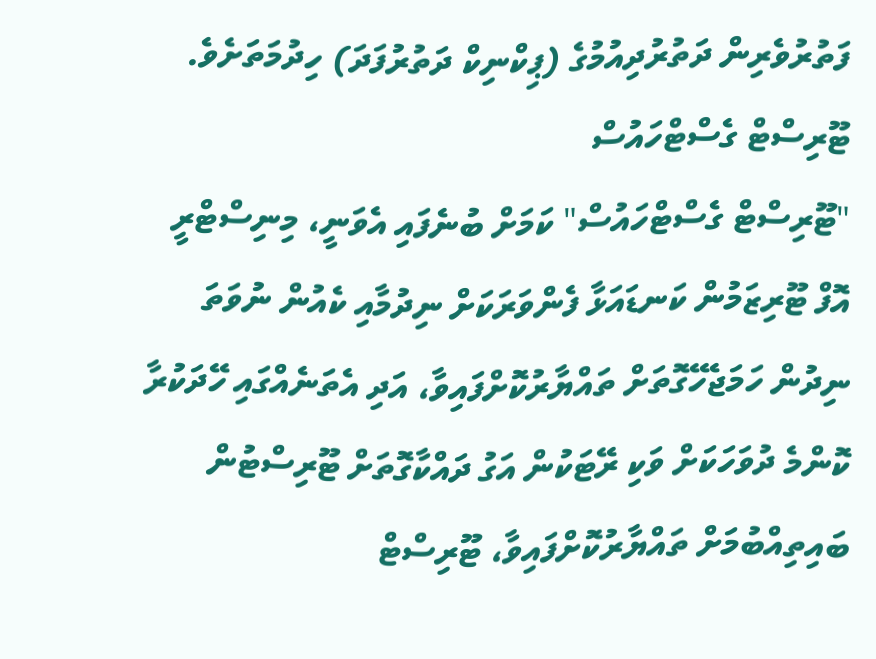ފަތުރުވެރިން ދަތުރުދިއުމުގެ (ޕިކްނިކް ދަތުރުފަދަ) ހިދުމަތަށެވެ.
ޓޫރިސްޓް ގެސްޓްހައުސް
"ޓޫރިސްޓް ގެސްޓްހައުސް" ކަމަށް ބުނެފައި އެވަނީ، މިނިސްޓްރީ އޮފް ޓޫރިޒަމުން ކަނޑައަޅާ ފެންވަރަކަށް ނިދުމާއި ކެއުން ނުވަތަ ނިދުން ހަމަޖެހޭގޮތަށް ތައްޔާރުކޮށްފައިވާ، އަދި އެތަނެއްގައި ހޭދަކުރާ ކޮންމެ ދުވަހަކަށް ވަކި ރޭޓަކުން އަގު ދައްކާގޮތަށް ޓޫރިސްޓުން ބައިތިއްބުމަށް ތައްޔާރުކޮށްފައިވާ، ޓޫރިސްޓް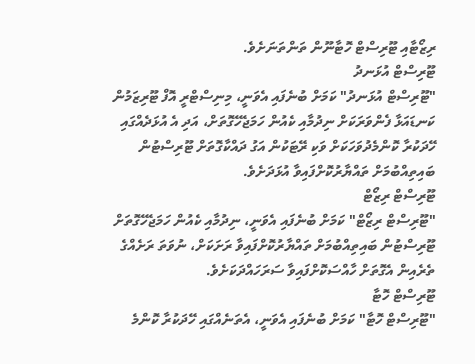ރިޒޯޓާއި ޓޫރިސްޓް ހޮޓާނޫން ތަންތަނަށެވެ.
ޓޫރިސްޓް އުޅަނދު
"ޓޫރިސްޓް އުޅަނދު" ކަމަށް ބުނެފައި އެވަނީ، މިނިސްޓްރީ އޮފް ޓޫރިޒަމުން ކަނޑައަޅާ ފެންވަރަކަށް ނިދުމާއި ކެއުން ހަމަޖެހޭގޮތަށް، އަދި އެ އުޅަދެއްގައި ހޭދަކުރާ ކޮންމެދުވަހަކަށް ވަކި ރޭޓަކުން އަގު ދައްކާގޮތަށް ޓޫރިސްޓުން ބައިތިއްބުމަށް ތައްޔާރުކޮށްފައިވާ އުޅަދަށެވެ.
ޓޫރިސްޓް ރިޒޯޓް
"ޓޫރިސްޓް ރިޒޯޓް" ކަމަށް ބުނެފައި އެވަނީ، ނިދުމާއި ކެއުން ހަމަޖެހޭގޮތަށް ޓޫރިސްޓުން ބައިތިއްބުމަށް ތައްޔާރުކޮށްފައިވާ ރަށަކަށް، ނުވަތަ ރަށެއްގެ ތެރެއިން އެގޮތަށް ހާއްސަކޮށްފައިވާ ސަރަހައްދަކަށެވެ.
ޓޫރިސްޓް ހޮޓާ
"ޓޫރިސްޓް ހޮޓާ" ކަމަށް ބުނެފައި އެވަނީ، އެތަނެއްގައި ހޭދަކުރާ ކޮންމެ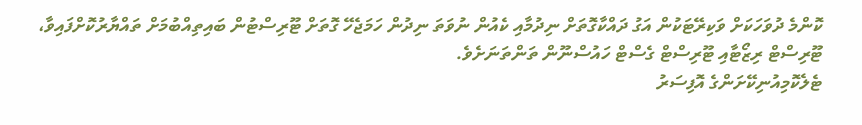ކޮންމެ ދުވަހަކަށް ވަކިރޭޓަކުން އަގު ދައްކާގޮތަށް ނިދުމާއި ކެއުން ނުވަތަ ނިދުން ހަމަޖެހޭ ގޮތަށް ޓޫރިސްޓުން ބައިތިއްބުމަށް ތައްޔާރުކޮށްފައިވާ، ޓޫރިސްޓް ރިޒޯޓާއި ޓޫރިސްޓް ގެސްޓް ހައުސްނޫން ތަންތަނަށެވެ.
ޓެލެކޮމިއުނިކޭށަންގެ އޮފިސަރު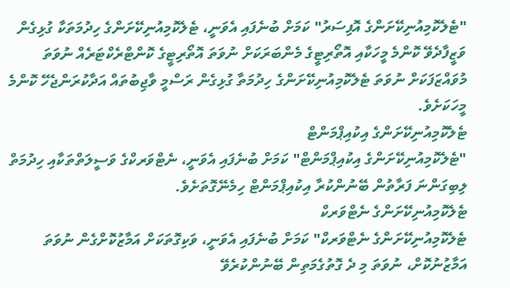"ޓެލެކޮމިއުނިކޭށަންގެ އޮފިސަރު" ކަމަށް ބުނެފައި އެވަނީ، ޓެލެކޮމިއުނިކޭށަންގެ ހިދުމަތަކާ ގުޅިގެން ވަޒީފާދެވޭ ކޮންމެ މީހަކާއި އޮތޯރިޓީގެ މެންބަރަކަށް ނުވަތަ އޮތޯރިޓީގެ ކޮންޓްރެކްޓަރެއް ނުވަތަ މުވައްޒަފަކަށް ނުވަތަ ޓެލެކޮމިއުނިކޭށަންގެ ހިދުމަތާ ގުޅިގެން ރަސްމީ ވާޖިބުތައް އަދާކުރަންޖެހޭ ކޮންމެ މީހަކަށެވެ.
ޓެލެކޮމިއުނިކޭށަންގެ އިކުއިޕްމަންޓް
"ޓެލެކޮމިއުނިކޭށަންގެ އިކުއިޕްމަންޓް" ކަމަށް ބުނެފައި އެވަނީ، ނެޓްވަރކްގެ ވަސީލަތްތަކާއި ހިދުމަތް ލިބިގަންނަ ފަރާތުން ބޭނުންކުރާ އިކުއިޕްމަންޓް ހިމެނޭގޮތަށެވެ.
ޓެލެކޮމިއުނިކޭށަންގެ ނެޓްވަރކް
ޓެލެކޮމިއުނިކޭށަންގެ ނެޓްވަރކް" ކަމަށް ބުނެފައި އެވަނީ، ވަކިގޮތަކަށް އަމާޒުކޮށްގެން ނުވަތަ އަމާޒުނުކޮށް، ނުވަތަ މި ދެ ގޮތުގެމަތިން ބޭނުންކުރެވޭ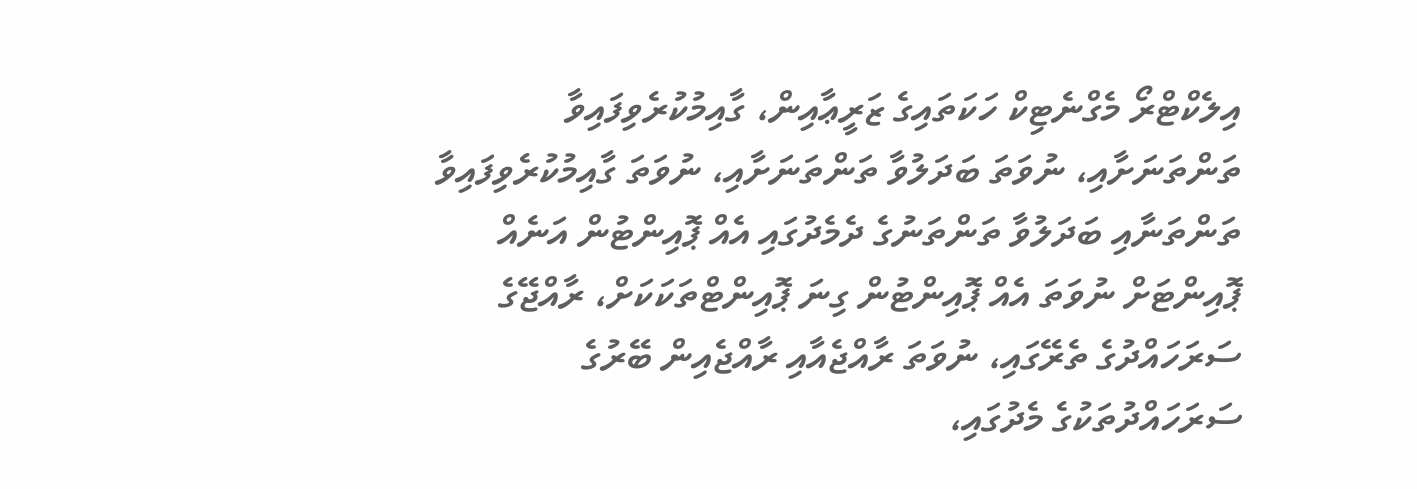އިލެކްޓްރޯ މެގްނެޓިކް ހަކަތައިގެ ޒަރީޢާއިން، ގާއިމުކުރެވިފައިވާ ތަންތަނަށާއި، ނުވަތަ ބަދަލުވާ ތަންތަނަށާއި، ނުވަތަ ގާއިމުކުރެވިފައިވާ ތަންތަނާއި ބަދަލުވާ ތަންތަނުގެ ދެމެދުގައި އެއް ޕޮއިންޓުން އަނެއް ޕޮއިންޓަށް ނުވަތަ އެއް ޕޮއިންޓުން ގިނަ ޕޮއިންޓްތަކަކަށް، ރާއްޖޭގެ ސަރަހައްދުގެ ތެރޭގައި، ނުވަތަ ރާއްޖެއާއި ރާއްޖެއިން ބޭރުގެ ސަރަހައްދުތަކުގެ މެދުގައި،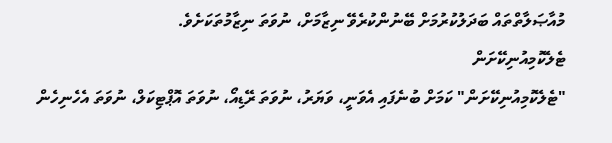މުއާޞަލާތްތައް ބަދަލުކުރުމަށް ބޭނުންކުރެވޭ ނިޒާމަށް، ނުވަތަ ނިޒާމުތަކަށެވެ.
ޓެލެކޮމިއުނިކޭށަން
"ޓެލެކޮމިއުނިކޭށަން" ކަމަށް ބުނެފައި އެވަނީ، ވަޔަރު، ނުވަތަ ރޭޑިއޯ، ނުވަތަ އޮޕްޓިކަލް، ނުވަތަ އެހެނިހެން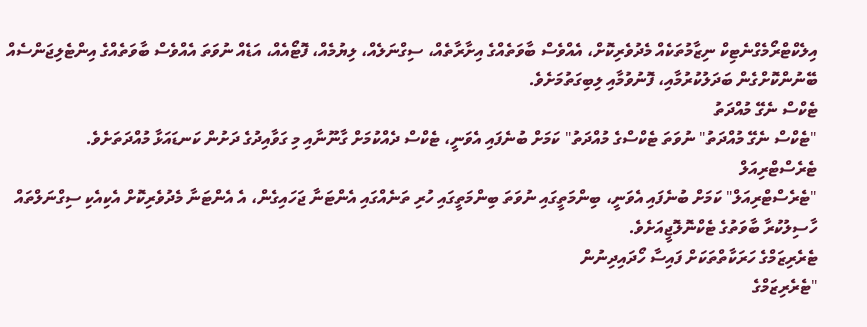އިލެކްޓްރޯމެގްނެޓިކް ނިޒާމުތަކެއް މެދުވެރިކޮށް، އެއްވެސް ބާވަތެއްގެ އިށާރާތެއް، ސިގްނަލެއް، ލިޔުމެއް، ފޮޓޯއެއް، އަޑެއް ނުވަތަ އެއްވެސް ބާވަތެއްގެ އިންޓެލިޖަންސެއް ބޭނުންކޮށްގެން ބަދަލުކުރުމާއި، ފޮނުވުމާއި ލިބިގަތުމަށެވެ.
ޓެކްސް ނެގޭ މުއްދަތު
"ޓެކްސް ނެގޭ މުއްދަތު" ނުވަތަ ޓެކްސްގެ މުއްދަތު" ކަމަށް ބުނެފައި އެވަނީ، ޓެކްސް ދެއްކުމަށް ގާނޫނާއި މި ގަވާއިދުގެ ދަށުން ކަނޑައަޅާ މުއްދަތަށެވެ.
ޓެރެސްޓްރިއަލް
"ޓެރެސްޓްރިއަލް" ކަމަށް ބުނެފައި އެވަނީ، ބިންމަތީގައި ނުވަތަ ބިންމަތީގައި ހުރި ތަނެއްގައި އެންޓަނާ ޖަހައިގެން، އެ އެންޓަނާ މެދުވެރިކޮށް އެކިއެކި ސިގްނަލްތައް ހާސިލުކުރާ ބާވަތުގެ ޓެކްނޮލޮޖީއަށެވެ.
ޓެރެރިޒަމްގެ ހަރަކާތްތަކަށް ފައިސާ ހޯދައިދިނުން
"ޓެރެރިޒަމްގެ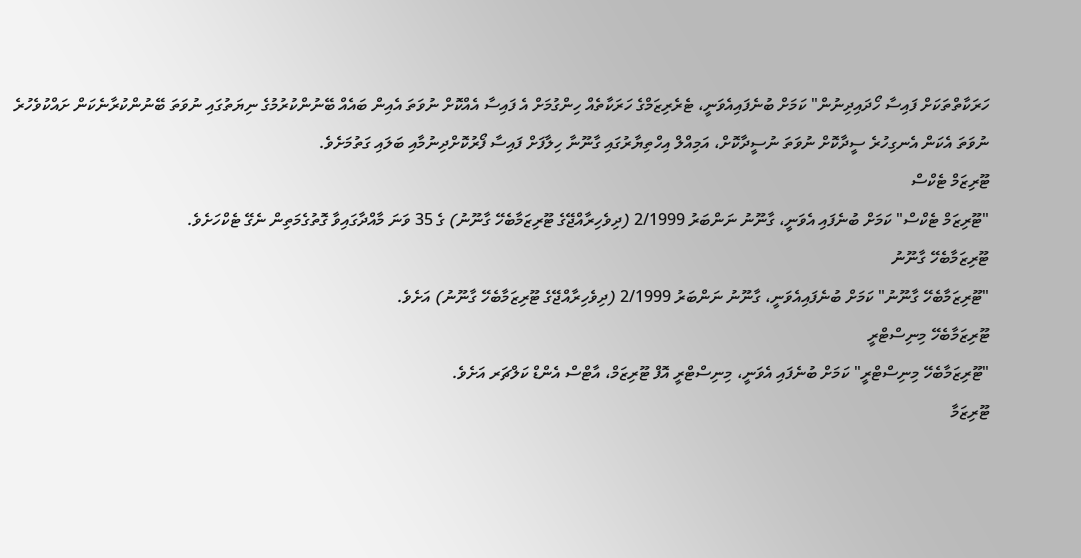ހަރަކާތްތަކަށް ފައިސާ ހޯދައިދިނުން" ކަމަށް ބުނެފައިއެވަނީ، ޓެރެރިޒަމްގެ ހަރަކާތެއް ހިންގުމަށް އެ ފައިސާ އެއްކޮށް ނުވަތަ އެއިން ބައެއް ބޭނުންކުރުމުގެ ނިޔަތުގައި ނުވަތަ ބޭނުންކުރާނެކަން ށައްކުވެހުރެ ނުވަތަ އެކަން އެނގިހުރެ ސީދާކޮށް ނުވަތަ ނުސީދާކޮށް، އަމިއްލް އިހްތިޔާރުގައި ގާނޫނާ ހިލާފަށް ފައިސާ ފޯރުކޮށްދިނުމާއި ބަލައި ގަތުމަށެވެ.
ޓޫރިޒަމް ޓެކްސް
"ޓޫރިޒަމް ޓެކްސް" ކަމަށް ބުނެފައި އެވަނީ، ގާނޫނު ނަންބަރު 2/1999 (ދިވެހިރާއްޖޭގެ ޓޫރިޒަމާބެހޭ ގާނޫނު) ގެ 35 ވަނަ މާއްދާގައިވާ ގޮތުގެމަތިން ނެގޭ ޓެކްހަށެވެ.
ޓޫރިޒަމާބެހޭ ގާނޫނު
"ޓޫރިޒަމާބެހޭ ގާނޫނު" ކަމަށް ބުނެފައިއެވަނީ، ގާނޫނު ނަންބަރު 2/1999 (ދިވެހިރާއްޖޭގެ ޓޫރިޒަމާބެހޭ ގާނޫނު) އަށެވެ.
ޓޫރިޒަމާބެހޭ މިނިސްޓްރީ
"ޓޫރިޒަމާބެހޭ މިނިސްޓްރީ" ކަމަށް ބުނެފައި އެވަނީ، މިނިސްޓްރީ އޮފް ޓޫރިޒަމް، އާޓްސް އެންޑް ކަލްޗަރ އަށެވެ.
ޓޫރިޒަމާ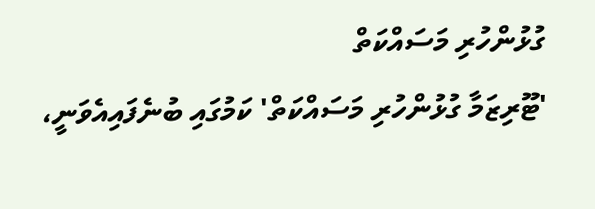ގުޅުންހުރި މަސައްކަތް
'ޓޫރިޒަމާ ގުޅުންހުރި މަސައްކަތް' ކަމުގައި ބުނެފައިއެވަނީ،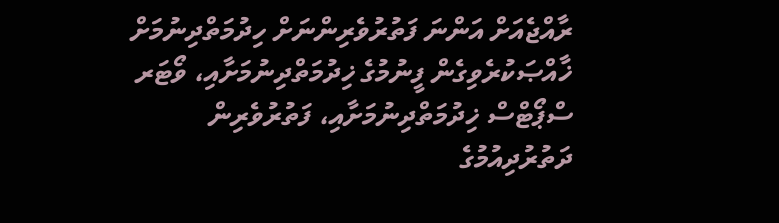ރާއްޖެއަށް އަންނަ ފަތުރުވެރިންނަށް ހިދުމަތްދިނުމަށް ޚާއްޞަކުރެވިގެން ފީނުމުގެ ޚިދުމަތްދިނުމަށާއި، ވޯޓަރ ސްޕޯޓްސް ޚިދުމަތްދިނުމަށާއި، ފަތުރުވެރިން ދަތުރުދިއުމުގެ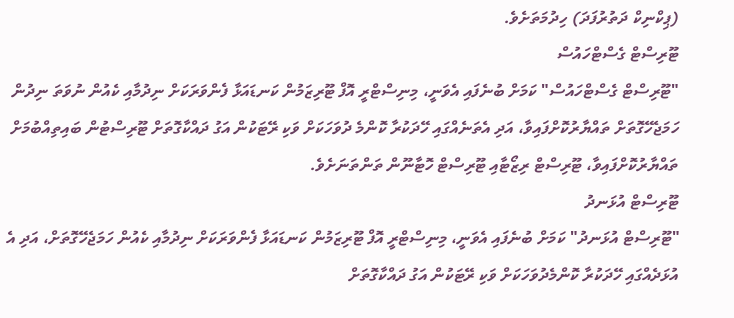(ޕިކްނިކް ދަތުރުފަދަ) ހިދުމަތަށެވެ.
ޓޫރިސްޓް ގެސްޓްހައުސް
"ޓޫރިސްޓް ގެސްޓްހައުސް" ކަމަށް ބުނެފައި އެވަނީ، މިނިސްޓްރީ އޮފް ޓޫރިޒަމުން ކަނޑައަޅާ ފެންވަރަކަށް ނިދުމާއި ކެއުން ނުވަތަ ނިދުން ހަމަޖެހޭގޮތަށް ތައްޔާރުކޮށްފައިވާ، އަދި އެތަނެއްގައި ހޭދަކުރާ ކޮންމެ ދުވަހަކަށް ވަކި ރޭޓަކުން އަގު ދައްކާގޮތަށް ޓޫރިސްޓުން ބައިތިއްބުމަށް ތައްޔާރުކޮށްފައިވާ، ޓޫރިސްޓް ރިޒޯޓާއި ޓޫރިސްޓް ހޮޓާނޫން ތަންތަނަށެވެ.
ޓޫރިސްޓް އުޅަނދު
"ޓޫރިސްޓް އުޅަނދު" ކަމަށް ބުނެފައި އެވަނީ، މިނިސްޓްރީ އޮފް ޓޫރިޒަމުން ކަނޑައަޅާ ފެންވަރަކަށް ނިދުމާއި ކެއުން ހަމަޖެހޭގޮތަށް، އަދި އެ އުޅަދެއްގައި ހޭދަކުރާ ކޮންމެދުވަހަކަށް ވަކި ރޭޓަކުން އަގު ދައްކާގޮތަށް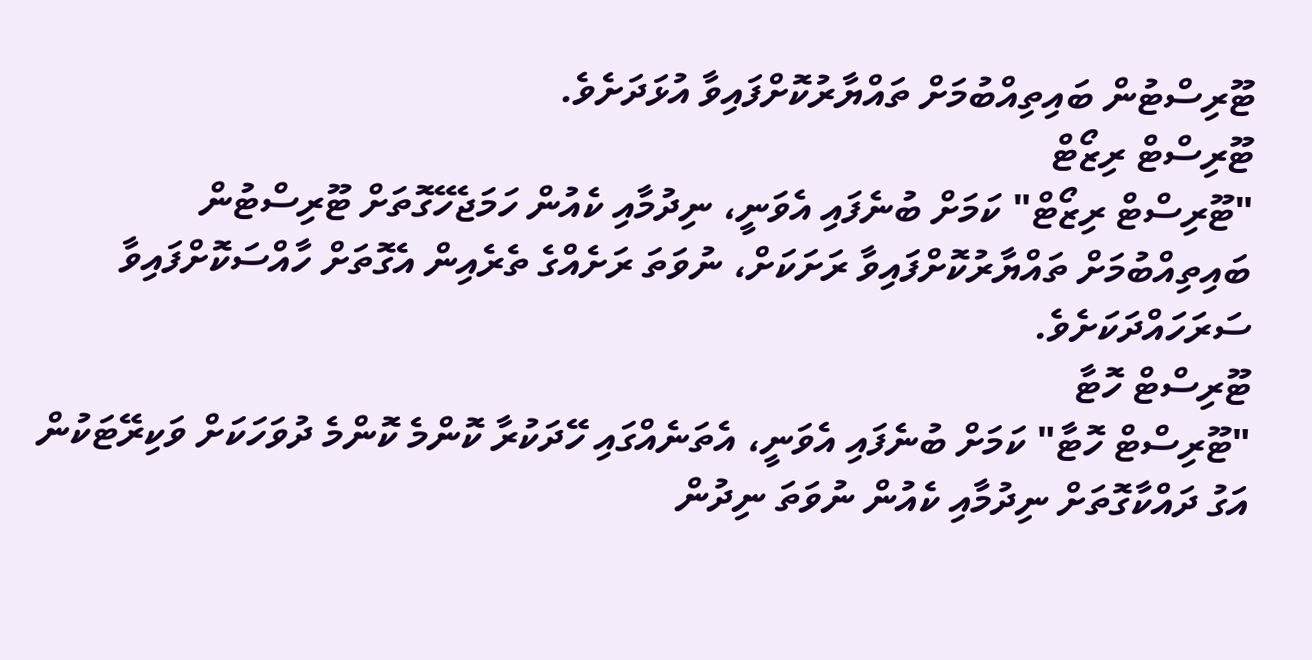ޓޫރިސްޓުން ބައިތިއްބުމަށް ތައްޔާރުކޮށްފައިވާ އުޅަދަށެވެ.
ޓޫރިސްޓް ރިޒޯޓް
"ޓޫރިސްޓް ރިޒޯޓް" ކަމަށް ބުނެފައި އެވަނީ، ނިދުމާއި ކެއުން ހަމަޖެހޭގޮތަށް ޓޫރިސްޓުން ބައިތިއްބުމަށް ތައްޔާރުކޮށްފައިވާ ރަށަކަށް، ނުވަތަ ރަށެއްގެ ތެރެއިން އެގޮތަށް ހާއްސަކޮށްފައިވާ ސަރަހައްދަކަށެވެ.
ޓޫރިސްޓް ހޮޓާ
"ޓޫރިސްޓް ހޮޓާ" ކަމަށް ބުނެފައި އެވަނީ، އެތަނެއްގައި ހޭދަކުރާ ކޮންމެ ކޮންމެ ދުވަހަކަށް ވަކިރޭޓަކުން އަގު ދައްކާގޮތަށް ނިދުމާއި ކެއުން ނުވަތަ ނިދުން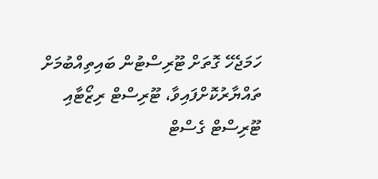ހަމަޖެހޭ ގޮތަށް ޓޫރިސްޓުން ބައިތިއްބުމަށް ތައްޔާރުކޮށްފައިވާ، ޓޫރިސްޓް ރިޒޯޓާއި ޓޫރިސްޓް ގެސްޓް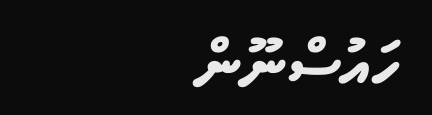ހައުސްނޫން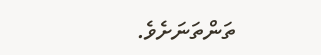ތަންތަނަށެވެ.